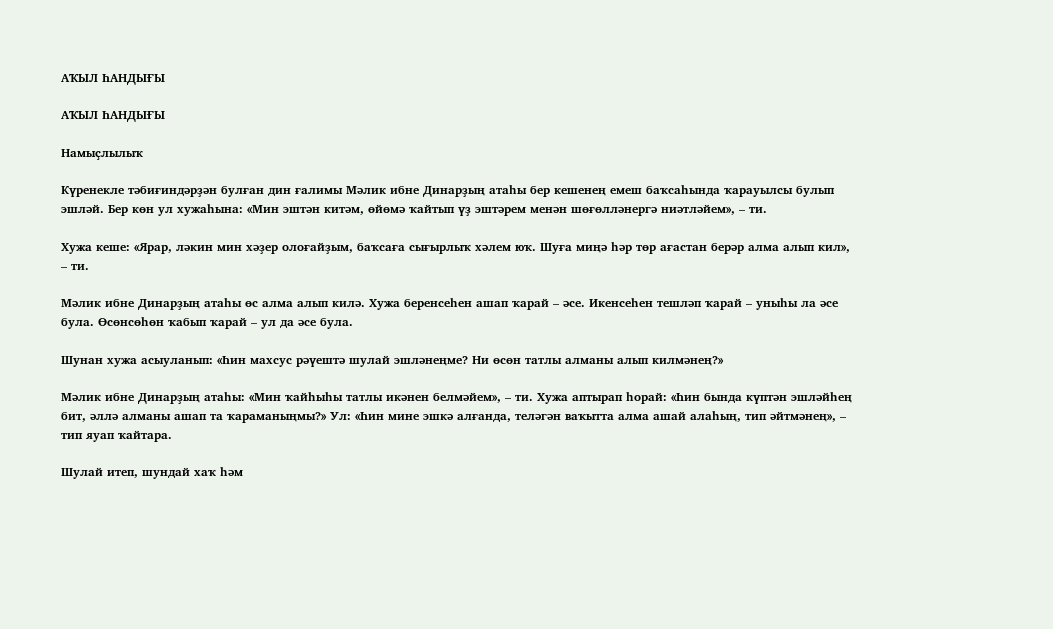АҠЫЛ ҺАНДЫҒЫ

АҠЫЛ ҺАНДЫҒЫ

Намыҫлылыҡ

Күренекле тәбиғиндәрҙән булған дин ғалимы Мәлик ибне Динарҙың атаһы бер кешенең емеш баҡсаһында ҡарауылсы булып эшләй. Бер көн ул хужаһына: «Мин эштән китәм, өйөмә ҡайтып үҙ эштәрем менән шөғөлләнергә ниәтләйем», – ти.

Хужа кеше: «Ярар, ләкин мин хәҙер олоғайҙым, баҡсаға сығырлыҡ хәлем юҡ. Шуға миңә һәр төр ағастан берәр алма алып кил», – ти.

Мәлик ибне Динарҙың атаһы өс алма алып килә. Хужа беренсеһен ашап ҡарай – әсе. Икенсеһен тешләп ҡарай – уныһы ла әсе була. Өсөнсөһөн ҡабып ҡарай – ул да әсе була.

Шунан хужа асыуланып: «Һин махсус рәүештә шулай эшләнеңме? Ни өсөн татлы алманы алып килмәнең?»

Мәлик ибне Динарҙың атаһы: «Мин ҡайһыһы татлы икәнен белмәйем», – ти. Хужа аптырап һорай: «Һин бында күптән эшләйһең бит, әллә алманы ашап та ҡараманыңмы?» Ул: «Һин мине эшкә алғанда, теләгән ваҡытта алма ашай алаһың, тип әйтмәнең», – тип яуап ҡайтара.

Шулай итеп, шундай хаҡ һәм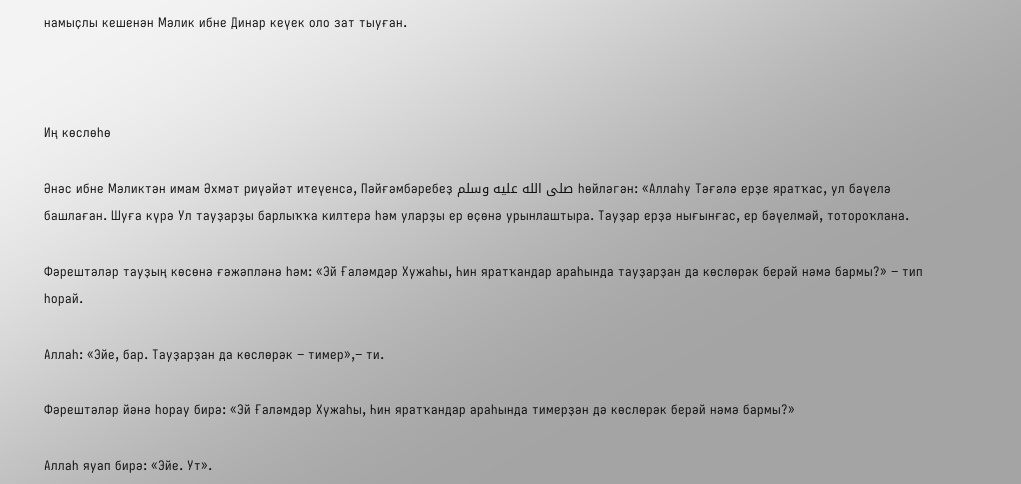намыҫлы кешенән Мәлик ибне Динар кеүек оло зат тыуған.



Иң көслөһө

Әнәс ибне Мәликтән имам Әхмәт риүәйәт итеүенсә, Пәйғәмбәребеҙ صلى الله عليه وسلم һөйләгән: «Аллаһу Тәғәлә ерҙе яратҡас, ул бәүелә башлаған. Шуға күрә Ул тауҙарҙы барлыҡҡа килтерә һәм уларҙы ер өҫөнә урынлаштыра. Тауҙар ерҙә нығынғас, ер бәүелмәй, тотороҡлана.

Фәрештәләр тауҙың көсөнә ғәжәпләнә һәм: «Эй Ғаләмдәр Хужаһы, Һин яратҡандар араһында тауҙарҙан да көслөрәк берәй нәмә бармы?» − тип һорай.

Аллаһ: «Эйе, бар. Тауҙарҙан да көслөрәк − тимер»,− ти.

Фәрештәләр йәнә һорау бирә: «Эй Ғаләмдәр Хужаһы, Һин яратҡандар араһында тимерҙән дә көслөрәк берәй нәмә бармы?»

Аллаһ яуап бирә: «Эйе. Ут».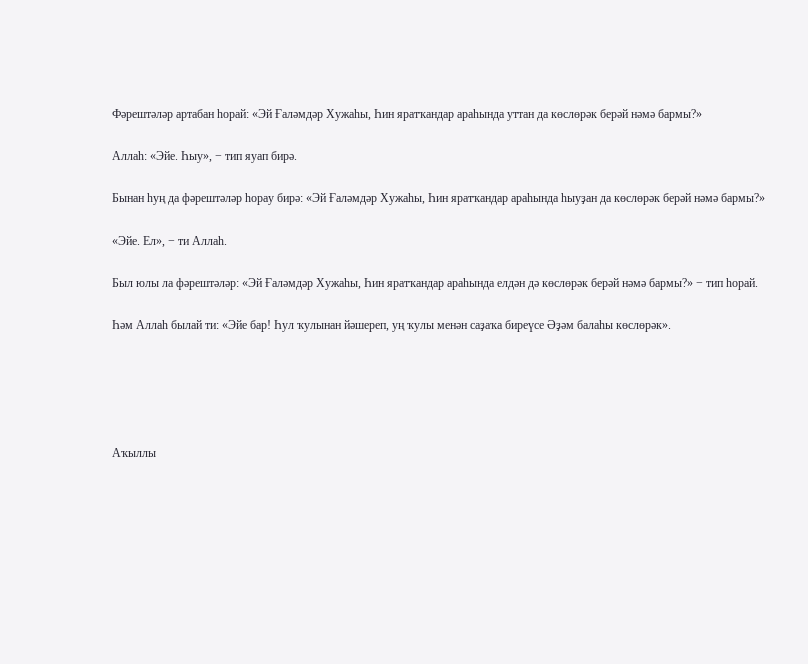Фәрештәләр артабан һорай: «Эй Ғаләмдәр Хужаһы, Һин яратҡандар араһында уттан да көслөрәк берәй нәмә бармы?»

Аллаһ: «Эйе. Һыу», − тип яуап бирә.

Бынан һуң да фәрештәләр һорау бирә: «Эй Ғаләмдәр Хужаһы, Һин яратҡандар араһында һыуҙан да көслөрәк берәй нәмә бармы?»

«Эйе. Ел», − ти Аллаһ.

Был юлы ла фәрештәләр: «Эй Ғаләмдәр Хужаһы, Һин яратҡандар араһында елдән дә көслөрәк берәй нәмә бармы?» − тип һорай.

Һәм Аллаһ былай ти: «Эйе бар! Һул ҡулынан йәшереп, уң ҡулы менән саҙаҡа биреүсе Әҙәм балаһы көслөрәк».





Аҡыллы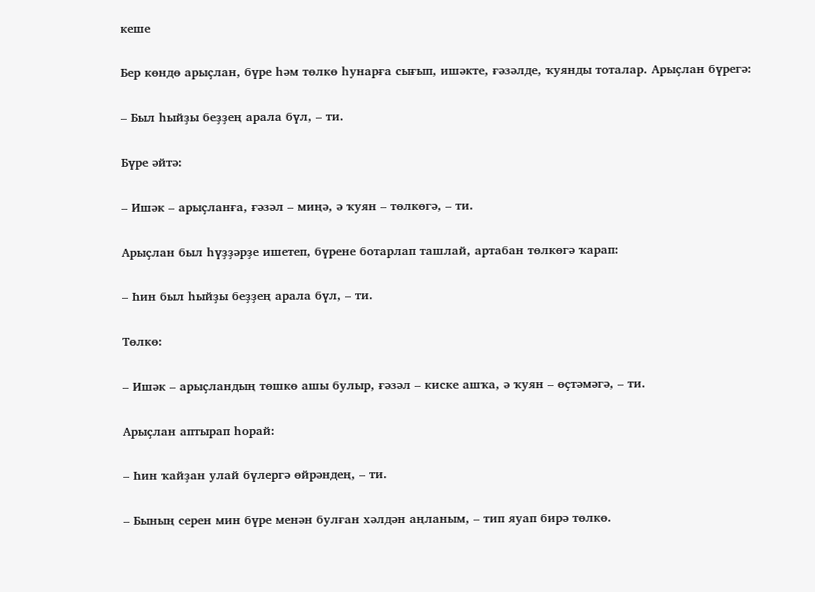кеше

Бер көндө арыҫлан, бүре һәм төлкө һунарға сығып, ишәкте, ғәзәлде, ҡуянды тоталар. Арыҫлан бүрегә:

– Был һыйҙы беҙҙең арала бүл, – ти.

Бүре әйтә:

– Ишәк – арыҫланға, ғәзәл – миңә, ә ҡуян – төлкөгә, – ти.

Арыҫлан был һүҙҙәрҙе ишетеп, бүрене ботарлап ташлай, артабан төлкөгә ҡарап:

– Һин был һыйҙы беҙҙең арала бүл, – ти.

Төлкө:

– Ишәк – арыҫландың төшкө ашы булыр, ғәзәл – киске ашҡа, ә ҡуян – өҫтәмәгә, – ти.

Арыҫлан аптырап һорай:

– Һин ҡайҙан улай бүлергә өйрәндең, – ти.

– Бының серен мин бүре менән булған хәлдән аңланым, – тип яуап бирә төлкө.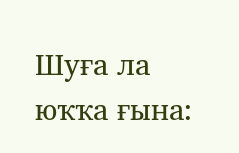Шуға ла юҡҡа ғына: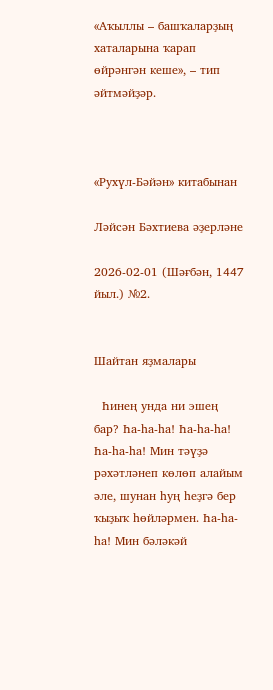«Аҡыллы – башҡаларҙың хаталарына ҡарап өйрәнгән кеше», – тип әйтмәйҙәр.



«Рухүл-Бәйән» китабынан

Ләйсән Бәхтиева әҙерләне

2026-02-01 (Шәғбән, 1447 йыл.) №2.


Шайтан яҙмалары

  Һинең унда ни эшең бар? Һа-һа-һа! Һа-һа-һа! Һа-һа-һа! Мин тәүҙә рәхәтләнеп көлөп алайым әле, шунан һуң һеҙгә бер ҡыҙыҡ һөйләрмен. Һа-һа-һа! Мин бәләкәй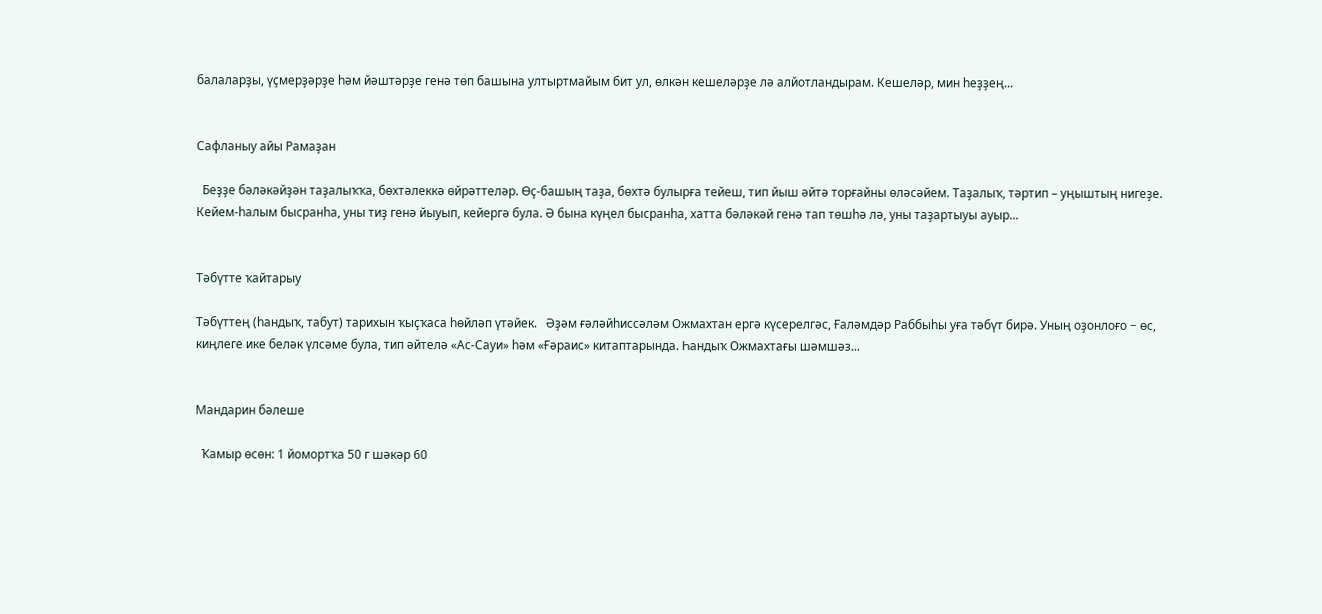балаларҙы, үҫмерҙәрҙе һәм йәштәрҙе генә төп башына ултыртмайым бит ул, өлкән кешеләрҙе лә алйотландырам. Кешеләр, мин һеҙҙең...


Сафланыу айы Рамаҙан

  Беҙҙе бәләкәйҙән таҙалыҡҡа, бөхтәлеккә өйрәттеләр. Өҫ-башың таҙа, бөхтә булырға тейеш, тип йыш әйтә торғайны өләсәйем. Таҙалыҡ, тәртип – уңыштың нигеҙе. Кейем-һалым бысранһа, уны тиҙ генә йыуып, кейергә була. Ә бына күңел бысранһа, хатта бәләкәй генә тап төшһә лә, уны таҙартыуы ауыр...


Тәбүтте ҡайтарыу

Тәбүттең (һандыҡ, табут) тарихын ҡыҫҡаса һөйләп үтәйек.   Әҙәм ғәләйһиссәләм Ожмахтан ергә күсерелгәс, Ғаләмдәр Раббыһы уға тәбүт бирә. Уның оҙонлоғо − өс, киңлеге ике беләк үлсәме була, тип әйтелә «Ас-Сауи» һәм «Ғәраис» китаптарында. Һандыҡ Ожмахтағы шәмшәз...


Мандарин бәлеше

  Ҡамыр өсөн: 1 йомортҡа 50 г шәкәр 60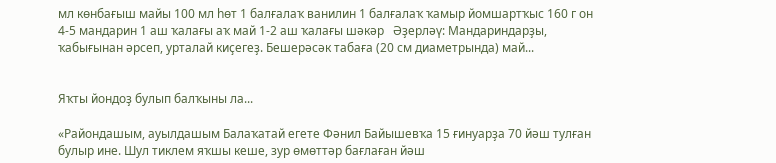мл көнбағыш майы 100 мл һөт 1 балғалаҡ ванилин 1 балғалаҡ ҡамыр йомшартҡыс 160 г он 4-5 мандарин 1 аш ҡалағы аҡ май 1-2 аш ҡалағы шәкәр   Әҙерләү: Мандариндарҙы, ҡабығынан әрсеп, урталай киҫегеҙ. Бешерәсәк табаға (20 см диаметрында) май...


Яҡты йондоҙ булып балҡыны ла...

«Райондашым, ауылдашым Балаҡатай егете Фәнил Байышевҡа 15 ғинуарҙа 70 йәш тулған булыр ине. Шул тиклем яҡшы кеше, зур өмөттәр бағлаған йәш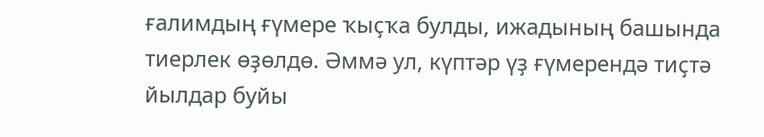ғалимдың ғүмере ҡыҫҡа булды, ижадының башында тиерлек өҙөлдө. Әммә ул, күптәр үҙ ғүмерендә тиҫтә йылдар буйы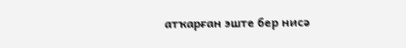атҡарған эште бер нисә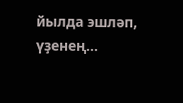йылда эшләп, үҙенең...